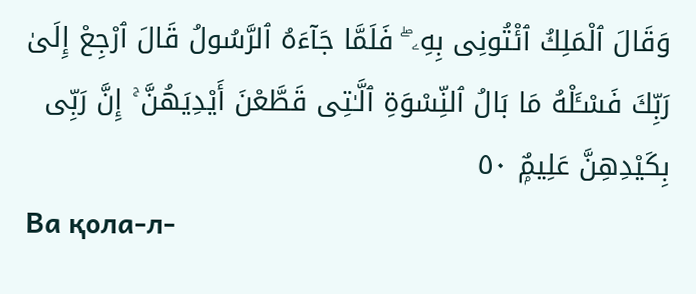وَقَالَ ٱلْمَلِكُ ٱئْتُونِى بِهِۦ ۖ فَلَمَّا جَآءَهُ ٱلرَّسُولُ قَالَ ٱرْجِعْ إِلَىٰ رَبِّكَ فَسْـَٔلْهُ مَا بَالُ ٱلنِّسْوَةِ ٱلَّـٰتِى قَطَّعْنَ أَيْدِيَهُنَّ ۚ إِنَّ رَبِّى بِكَيْدِهِنَّ عَلِيمٌۭ ٥٠
Ва қола-л-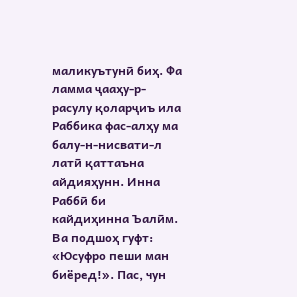маликуътунӣ биҳ. Фа ламма ҷааҳу-р-расулу қоларҷиъ ила Раббика фас-алҳу ма балу-н-нисвати-л латӣ қаттаъна айдияҳунн. Инна Раббӣ би кайдиҳинна Ъалӣм.
Ва подшоҳ гуфт: «Юсуфро пеши ман биёред!». Пас, чун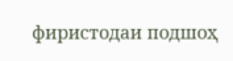фиристодаи подшоҳ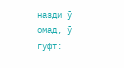назди ӯ омад, ӯ гуфт: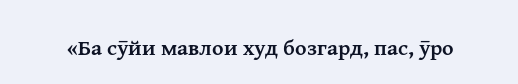«Ба сӯйи мавлои худ бозгард, пас, ӯро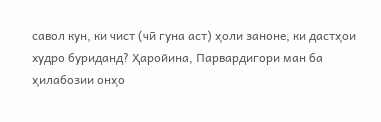савол кун, ки чист (чӣ гуна аст) ҳоли заноне, ки дастҳои худро буриданд? Ҳаройина, Парвардигори ман ба ҳилабозии онҳо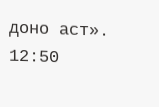доно аст».
12:50